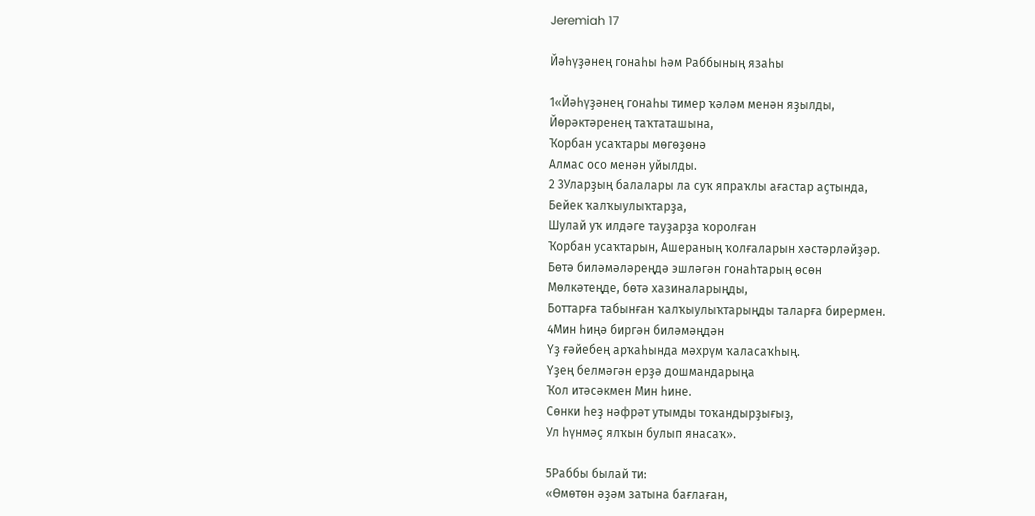Jeremiah 17

Йәһүҙәнең гонаһы һәм Раббының язаһы

1«Йәһүҙәнең гонаһы тимер ҡәләм менән яҙылды,
Йөрәктәренең таҡтаташына,
Ҡорбан усаҡтары мөгөҙөнә
Алмас осо менән уйылды.
2 3Уларҙың балалары ла суҡ япраҡлы ағастар аҫтында,
Бейек ҡалҡыулыҡтарҙа,
Шулай уҡ илдәге тауҙарҙа ҡоролған
Ҡорбан усаҡтарын, Ашераның ҡолғаларын хәстәрләйҙәр.
Бөтә биләмәләреңдә эшләгән гонаһтарың өсөн
Мөлкәтеңде, бөтә хазиналарыңды,
Боттарға табынған ҡалҡыулыҡтарыңды таларға бирермен.
4Мин һиңә биргән биләмәңдән
Үҙ ғәйебең арҡаһында мәхрүм ҡаласаҡһың.
Үҙең белмәгән ерҙә дошмандарыңа
Ҡол итәсәкмен Мин һине.
Сөнки һеҙ нәфрәт утымды тоҡандырҙығыҙ,
Ул һүнмәҫ ялҡын булып янасаҡ».

5Раббы былай ти:
«Өмөтөн әҙәм затына бағлаған,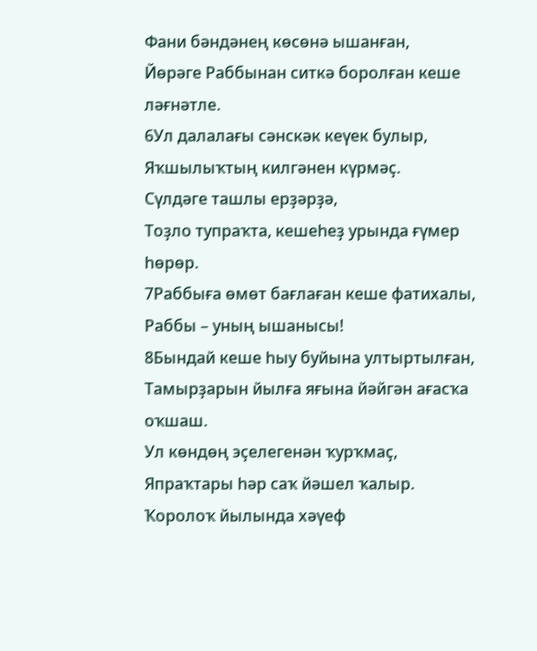Фани бәндәнең көсөнә ышанған,
Йөрәге Раббынан ситкә боролған кеше ләғнәтле.
6Ул далалағы сәнскәк кеүек булыр,
Яҡшылыҡтың килгәнен күрмәҫ.
Сүлдәге ташлы ерҙәрҙә,
Тоҙло тупраҡта, кешеһеҙ урында ғүмер һөрөр.
7Раббыға өмөт бағлаған кеше фатихалы,
Раббы – уның ышанысы!
8Бындай кеше һыу буйына ултыртылған,
Тамырҙарын йылға яғына йәйгән ағасҡа оҡшаш.
Ул көндөң эҫелегенән ҡурҡмаҫ,
Япраҡтары һәр саҡ йәшел ҡалыр.
Ҡоролоҡ йылында хәүеф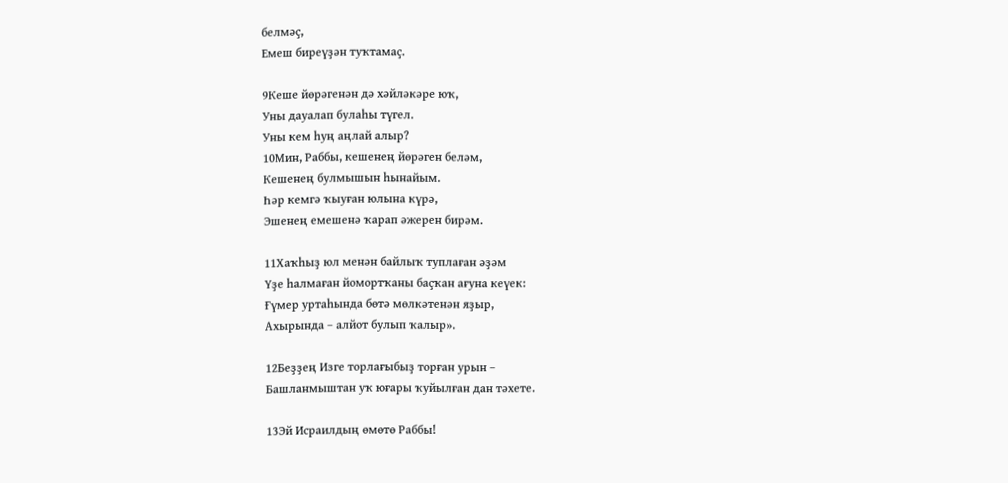белмәҫ,
Емеш биреүҙән туҡтамаҫ.

9Кеше йөрәгенән дә хәйләкәре юҡ,
Уны дауалап булаһы түгел.
Уны кем һуң аңлай алыр?
10Мин, Раббы, кешенең йөрәген беләм,
Кешенең булмышын һынайым.
Һәр кемгә ҡыуған юлына күрә,
Эшенең емешенә ҡарап әжерен бирәм.

11Хаҡһыҙ юл менән байлыҡ туплаған әҙәм
Үҙе һалмаған йомортҡаны баҫҡан ағуна кеүек:
Ғүмер уртаһында бөтә мөлкәтенән яҙыр,
Ахырында – алйот булып ҡалыр».

12Беҙҙең Изге торлағыбыҙ торған урын –
Башланмыштан уҡ юғары ҡуйылған дан тәхете.

13Эй Исраилдың өмөтө Раббы!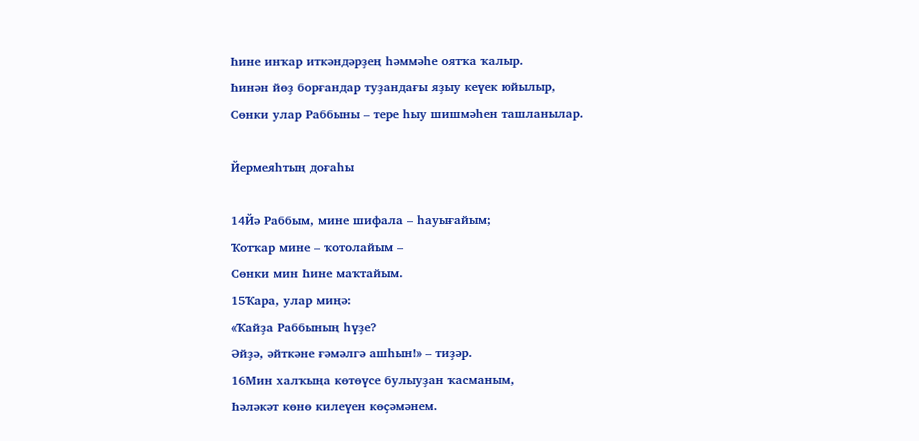Һине инҡар иткәндәрҙең һәммәһе оятҡа ҡалыр.
Һинән йөҙ борғандар туҙандағы яҙыу кеүек юйылыр,
Сөнки улар Раббыны – тере һыу шишмәһен ташланылар.

Йермеяһтың доғаһы

14Йә Раббым, мине шифала – һауығайым;
Ҡотҡар мине – ҡотолайым –
Сөнки мин Һине маҡтайым.
15Ҡара, улар миңә:
«Ҡайҙа Раббының һүҙе?
Әйҙә, әйткәне ғәмәлгә ашһын!» – тиҙәр.
16Мин халҡыңа көтөүсе булыуҙан ҡасманым,
Һәләкәт көнө килеүен көҫәмәнем.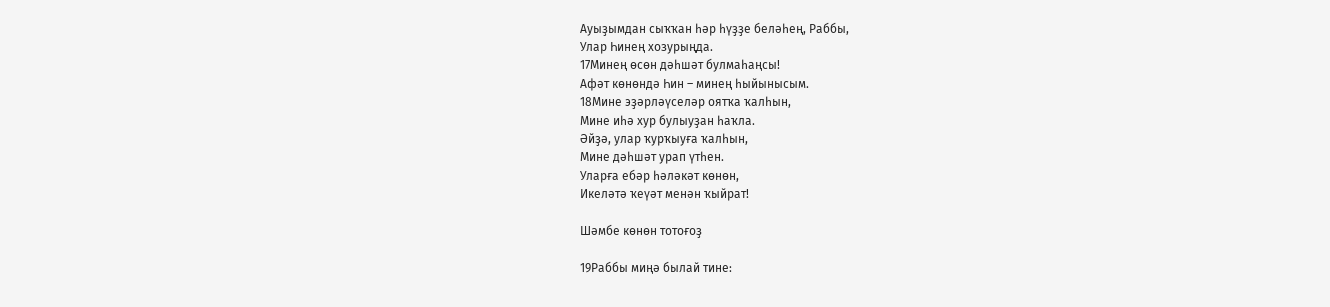Ауыҙымдан сыҡҡан һәр һүҙҙе беләһең, Раббы,
Улар Һинең хозурыңда.
17Минең өсөн дәһшәт булмаһаңсы!
Афәт көнөндә Һин – минең һыйынысым.
18Мине эҙәрләүселәр оятҡа ҡалһын,
Мине иһә хур булыуҙан һаҡла.
Әйҙә, улар ҡурҡыуға ҡалһын,
Мине дәһшәт урап үтһен.
Уларға ебәр һәләкәт көнөн,
Икеләтә ҡеүәт менән ҡыйрат!

Шәмбе көнөн тотоғоҙ

19Раббы миңә былай тине: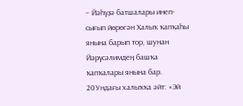– Йәһүҙә батшалары инеп-сығып йөрөгән Халыҡ ҡапҡаһы янына барып тор, шунан Йәрүсәлимдең башҡа ҡапҡалары янына бар.
20Ундағы халыҡҡа әйт: «Эй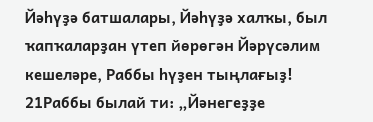Йәһүҙә батшалары, Йәһүҙә халҡы, был ҡапҡаларҙан үтеп йөрөгән Йәрүсәлим кешеләре, Раббы һүҙен тыңлағыҙ! 21Раббы былай ти: „Йәнегеҙҙе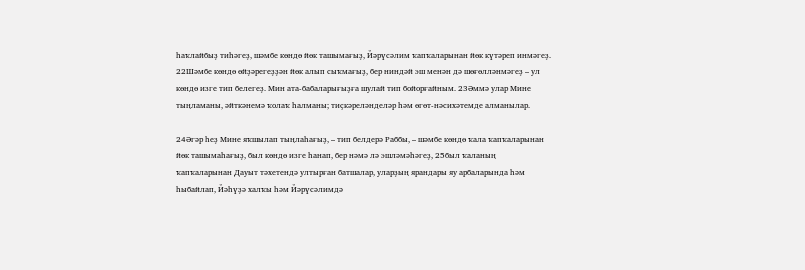һаҡлайбыҙ тиһәгеҙ, шәмбе көндө йөк ташымағыҙ, Йәрүсәлим ҡапҡаларынан йөк күтәреп инмәгеҙ. 22Шәмбе көндө өйҙәрегеҙҙән йөк алып сыҡмағыҙ, бер ниндәй эш менән дә шөғөлләнмәгеҙ – ул көндө изге тип белегеҙ. Мин ата-бабаларығыҙға шулай тип бойорғайным. 23Әммә улар Мине тыңламаны, әйткәнемә ҡолаҡ һалманы; тиҫкәреләнделәр һәм өгөт-нәсихәтемде алманылар.

24Әгәр һеҙ Мине яҡшылап тыңлаһағыҙ, – тип белдерә Раббы, – шәмбе көндө ҡала ҡапҡаларынан йөк ташымаһағыҙ, был көндө изге һанап, бер нәмә лә эшләмәһәгеҙ, 25был ҡаланың ҡапҡаларынан Дауыт тәхетендә ултырған батшалар, уларҙың ярандары яу арбаларында һәм һыбайлап, Йәһүҙә халҡы һәм Йәрүсәлимдә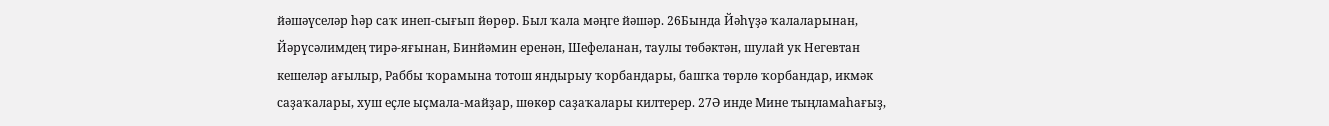йәшәүселәр һәр саҡ инеп-сығып йөрөр. Был ҡала мәңге йәшәр. 26Бында Йәһүҙә ҡалаларынан, Йәрүсәлимдең тирә-яғынан, Бинйәмин еренән, Шефеланан, таулы төбәктән, шулай ук Негевтан кешеләр ағылыр, Раббы ҡорамына тотош яндырыу ҡорбандары, башҡа төрлө ҡорбандар, икмәк саҙаҡалары, хуш еҫле ыҫмала-майҙар, шөкөр саҙаҡалары килтерер. 27Ә инде Мине тыңламаһағыҙ,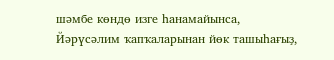шәмбе көндө изге һанамайынса, Йәрүсәлим ҡапҡаларынан йөк ташыһағыҙ,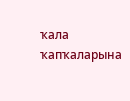ҡала ҡапҡаларына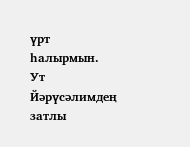үрт һалырмын. Ут Йәрүсәлимдең затлы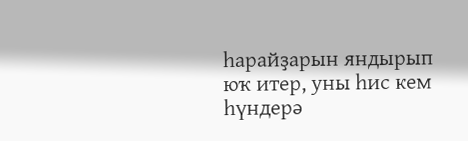һарайҙарын яндырып юҡ итер, уны һис кем һүндерә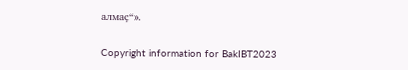алмаҫ“».

Copyright information for BakIBT2023